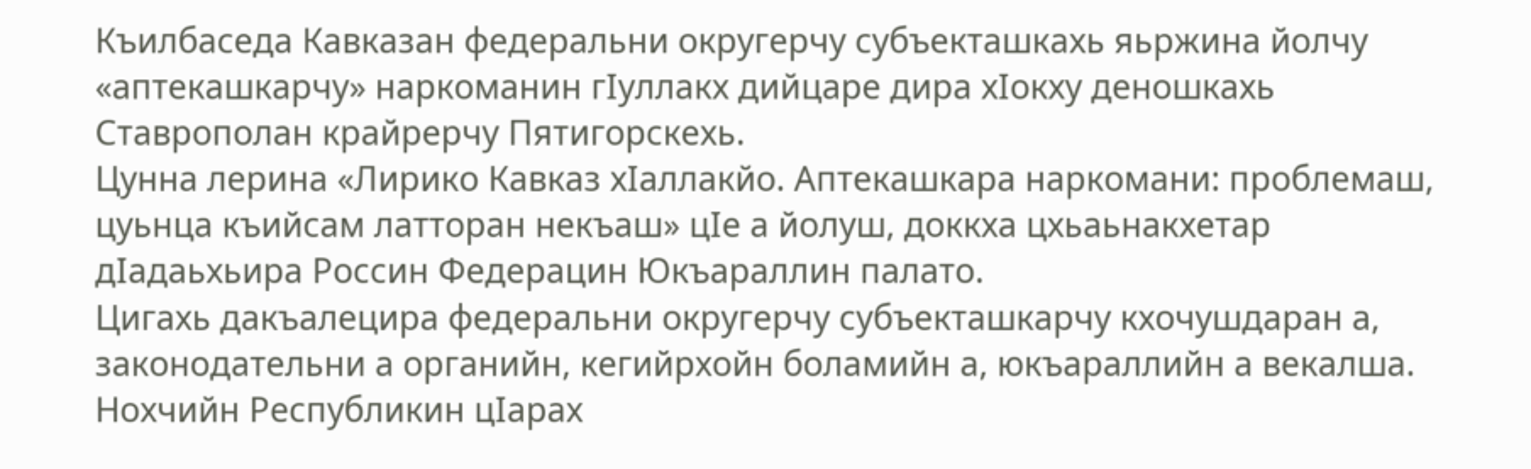Къилбаседа Кавказан федеральни округерчу субъекташкахь яьржина йолчу «аптекашкарчу» наркоманин гIуллакх дийцаре дира хIокху деношкахь Ставрополан крайрерчу Пятигорскехь.
Цунна лерина «Лирико Кавказ хIаллакйо. Аптекашкара наркомани: проблемаш, цуьнца къийсам латторан некъаш» цIе а йолуш, доккха цхьаьнакхетар дIадаьхьира Россин Федерацин Юкъараллин палато.
Цигахь дакъалецира федеральни округерчу субъекташкарчу кхочушдаран а, законодательни а органийн, кегийрхойн боламийн а, юкъараллийн а векалша.
Нохчийн Республикин цIарах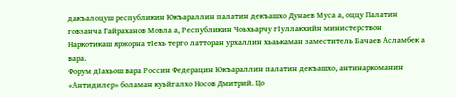дакъалоцуш республикин Юкъараллин палатин декъашхо Дунаев Муса а, оццу Палатин говзанча Гайраханов Мовла а, Республикин Чоьхьарчу гIуллакхийн министерствон Наркотикаш яржорна тIехь терго латторан урхаллин хьаькаман заместитель Бачаев Асламбек а вара.
Форум дIахьош вара Россин Федерацин Юкъараллин палатин декъашхо, антинаркоманин «Антидилер» боламан куьйгалхо Носов Дмитрий. Цо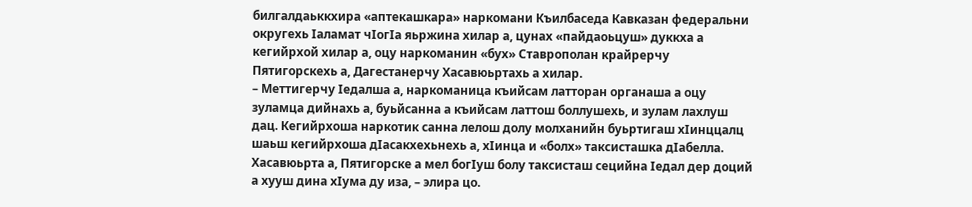билгалдаьккхира «аптекашкара» наркомани Къилбаседа Кавказан федеральни округехь Iаламат чIогIа яьржина хилар а, цунах «пайдаоьцуш» дуккха а кегийрхой хилар а, оцу наркоманин «бух» Ставрополан крайрерчу Пятигорскехь а, Дагестанерчу Хасавюьртахь а хилар.
– Меттигерчу Iедалша а, наркоманица къийсам латторан органаша а оцу зуламца дийнахь а, буьйсанна а къийсам латтош боллушехь, и зулам лахлуш дац. Кегийрхоша наркотик санна лелош долу молханийн буьртигаш хIинццалц шаьш кегийрхоша дIасакхехьнехь а, хIинца и «болх» таксисташка дIабелла. Хасавюьрта а, Пятигорске а мел богIуш болу таксисташ сецийна Iедал дер доций а хууш дина хIума ду иза, – элира цо.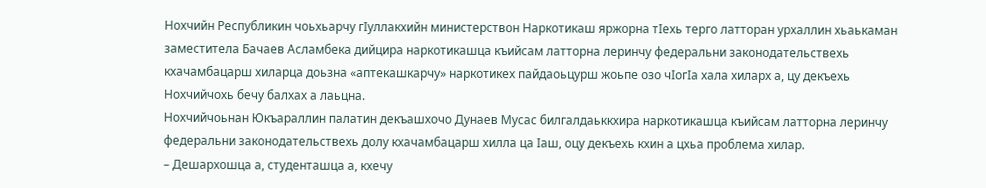Нохчийн Республикин чоьхьарчу гIуллакхийн министерствон Наркотикаш яржорна тIехь терго латторан урхаллин хьаькаман заместитела Бачаев Асламбека дийцира наркотикашца къийсам латторна леринчу федеральни законодательствехь кхачамбацарш хиларца доьзна «аптекашкарчу» наркотикех пайдаоьцурш жоьпе озо чIогIа хала хиларх а, цу декъехь Нохчийчохь бечу балхах а лаьцна.
Нохчийчоьнан Юкъараллин палатин декъашхочо Дунаев Мусас билгалдаьккхира наркотикашца къийсам латторна леринчу федеральни законодательствехь долу кхачамбацарш хилла ца Iаш, оцу декъехь кхин а цхьа проблема хилар.
– Дешархошца а, студенташца а, кхечу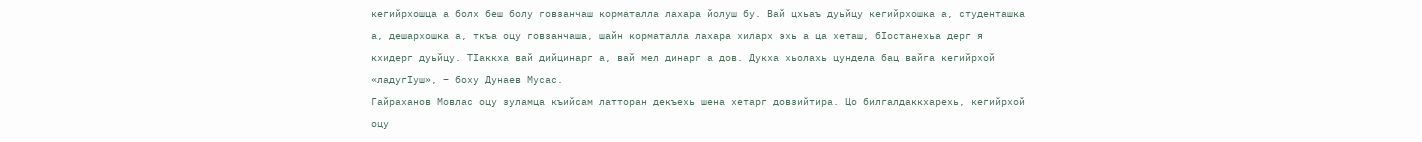кегийрхошца а болх беш болу говзанчаш корматалла лахара йолуш бу. Вай цхьаъ дуьйцу кегийрхошка а, студенташка а, дешархошка а, ткъа оцу говзанчаша, шайн корматалла лахара хиларх эхь а ца хеташ, бIостанехьа дерг я кхидерг дуьйцу. ТIаккха вай дийцинарг а, вай мел динарг а дов. Дукха хьолахь цундела бац вайга кегийрхой «ладугIуш», – боху Дунаев Мусас.
Гайраханов Мовлас оцу зуламца къийсам латторан декъехь шена хетарг довзийтира. Цо билгалдаккхарехь, кегийрхой оцу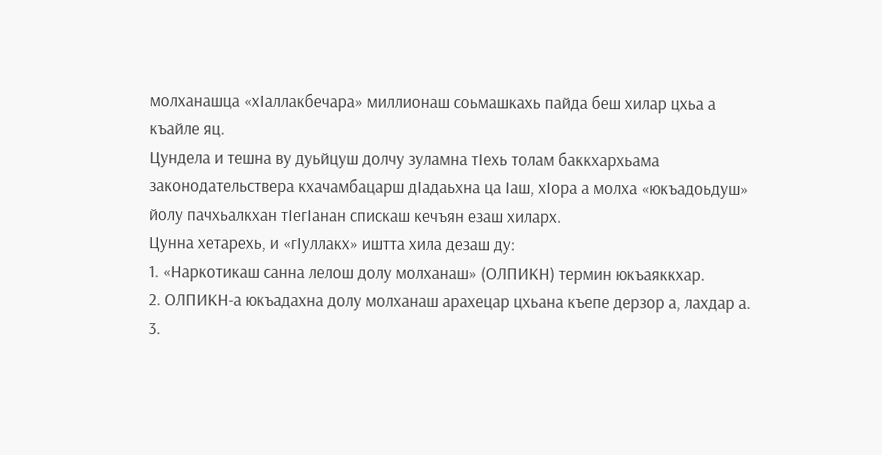молханашца «хIаллакбечара» миллионаш соьмашкахь пайда беш хилар цхьа а къайле яц.
Цундела и тешна ву дуьйцуш долчу зуламна тIехь толам баккхархьама законодательствера кхачамбацарш дIадаьхна ца Iаш, хIора а молха «юкъадоьдуш» йолу пачхьалкхан тIегIанан спискаш кечъян езаш хиларх.
Цунна хетарехь, и «гIуллакх» иштта хила дезаш ду:
1. «Наркотикаш санна лелош долу молханаш» (ОЛПИКН) термин юкъаяккхар.
2. ОЛПИКН-а юкъадахна долу молханаш арахецар цхьана къепе дерзор а, лахдар а.
3.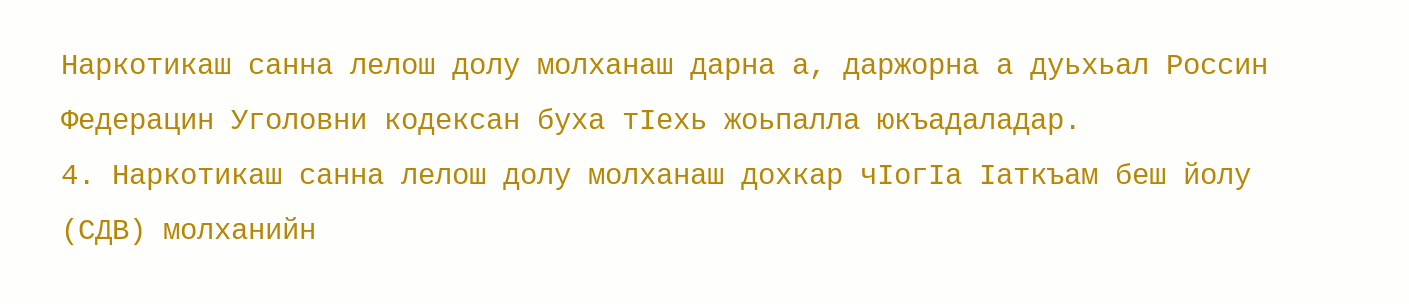Наркотикаш санна лелош долу молханаш дарна а, даржорна а дуьхьал Россин Федерацин Уголовни кодексан буха тIехь жоьпалла юкъадаладар.
4. Наркотикаш санна лелош долу молханаш дохкар чIогIа Iаткъам беш йолу (СДВ) молханийн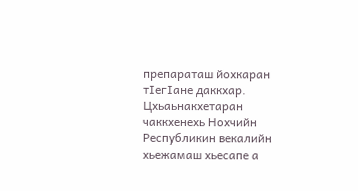препараташ йохкаран тIегIане даккхар.
Цхьаьнакхетаран чаккхенехь Нохчийн Республикин векалийн хьежамаш хьесапе а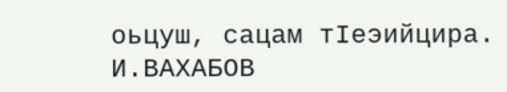оьцуш, сацам тIеэийцира.
И.ВАХАБОВ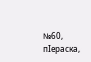№60, пIераска,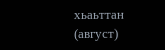хьаьттан (август)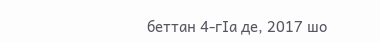беттан 4-гIа де, 2017 шо